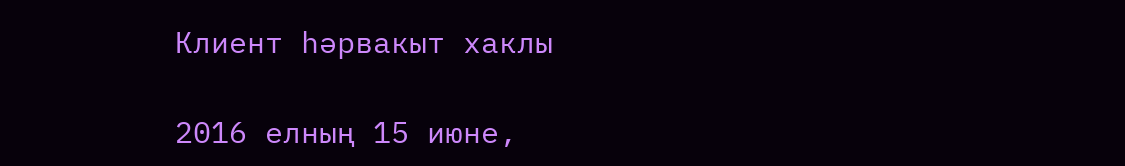Клиент һәрвакыт хаклы

2016 елның 15 июне,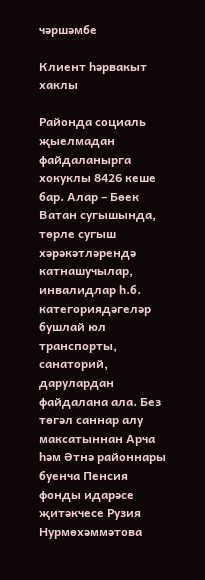чәршәмбе

Клиент һәрвакыт хаклы

Районда социаль җыелмадан файдаланырга хокуклы 8426 кеше бар. Алар – Бөек Ватан сугышында, төрле сугыш хәрәкәтләрендә катнашучылар, инвалидлар һ.б. категориядәгеләр бушлай юл транспорты, санаторий, дарулардан файдалана ала. Без төгәл саннар алу максатыннан Арча һәм Әтнә районнары буенча Пенсия фонды идарәсе җитәкчесе Рузия Нурмөхәммәтова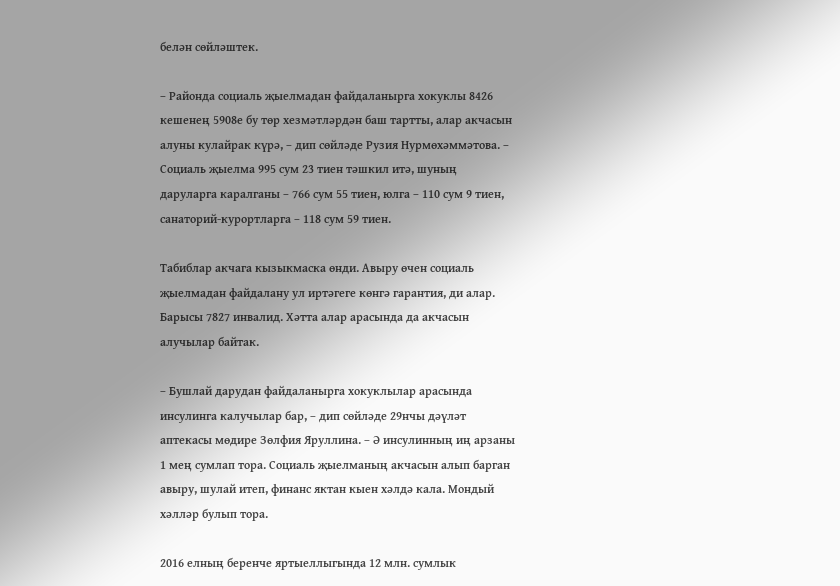белән сөйләштек.

– Районда социаль җыелмадан файдаланырга хокуклы 8426 кешенең 5908е бу төр хезмәтләрдән баш тартты, алар акчасын алуны кулайрак күрә, – дип сөйләде Рузия Нурмөхәммәтова. – Социаль җыелма 995 сум 23 тиен тәшкил итә, шуның даруларга каралганы – 766 сум 55 тиен, юлга – 110 сум 9 тиен, санаторий-курортларга – 118 сум 59 тиен.

Табиблар акчага кызыкмаска өнди. Авыру өчен социаль җыелмадан файдалану ул иртәгеге көнгә гарантия, ди алар. Барысы 7827 инвалид. Хәтта алар арасында да акчасын алучылар байтак.

– Бушлай дарудан файдаланырга хокуклылар арасында инсулинга калучылар бар, – дип сөйләде 29нчы дәүләт аптекасы мөдире Зөлфия Яруллина. – Ә инсулинның иң арзаны 1 мең сумлап тора. Социаль җыелманың акчасын алып барган авыру, шулай итеп, финанс яктан кыен хәлдә кала. Мондый хәлләр булып тора.

2016 елның беренче яртыеллыгында 12 млн. сумлык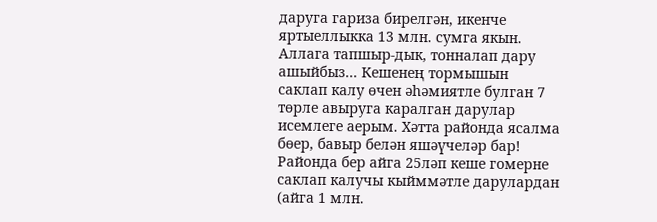даруга гариза бирелгән, икенче яртыеллыкка 13 млн. сумга якын. Аллага тапшыр-дык, тонналап дару ашыйбыз... Кешенең тормышын саклап калу өчен әһәмиятле булган 7 төрле авыруга каралган дарулар исемлеге аерым. Хәтта районда ясалма бөер, бавыр белән яшәүчеләр бар! Районда бер айга 25ләп кеше гомерне саклап калучы кыйммәтле дарулардан (айга 1 млн.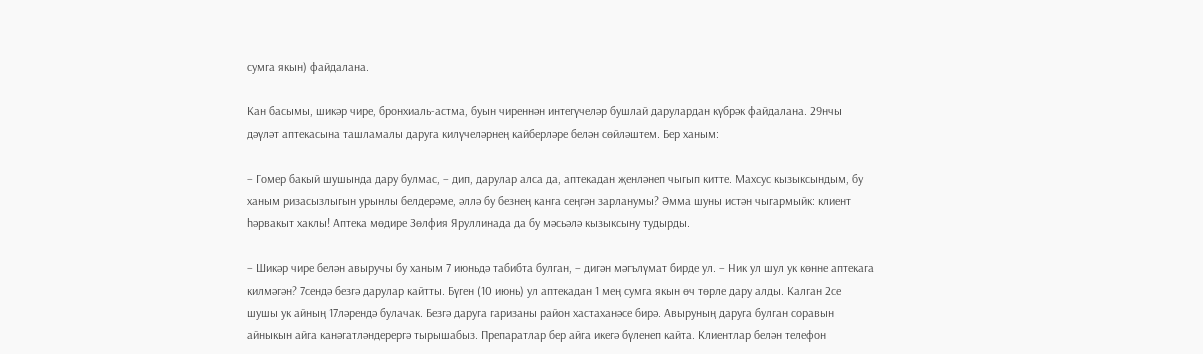сумга якын) файдалана.

Кан басымы, шикәр чире, бронхиаль-астма, буын чиреннән интегүчеләр бушлай дарулардан күбрәк файдалана. 29нчы дәүләт аптекасына ташламалы даруга килүчеләрнең кайберләре белән сөйләштем. Бер ханым:

– Гомер бакый шушында дару булмас, – дип, дарулар алса да, аптекадан җенләнеп чыгып китте. Махсус кызыксындым, бу ханым ризасызлыгын урынлы белдерәме, әллә бу безнең канга сеңгән зарланумы? Әмма шуны истән чыгармыйк: клиент һәрвакыт хаклы! Аптека мөдире Зөлфия Яруллинада да бу мәсьәлә кызыксыну тудырды.

– Шикәр чире белән авыручы бу ханым 7 июньдә табибта булган, – дигән мәгълүмат бирде ул. – Ник ул шул ук көнне аптекага килмәгән? 7сендә безгә дарулар кайтты. Бүген (10 июнь) ул аптекадан 1 мең сумга якын өч төрле дару алды. Калган 2се шушы ук айның 17ләрендә булачак. Безгә даруга гаризаны район хастаханәсе бирә. Авыруның даруга булган соравын айныкын айга канәгатләндерергә тырышабыз. Препаратлар бер айга икегә бүленеп кайта. Клиентлар белән телефон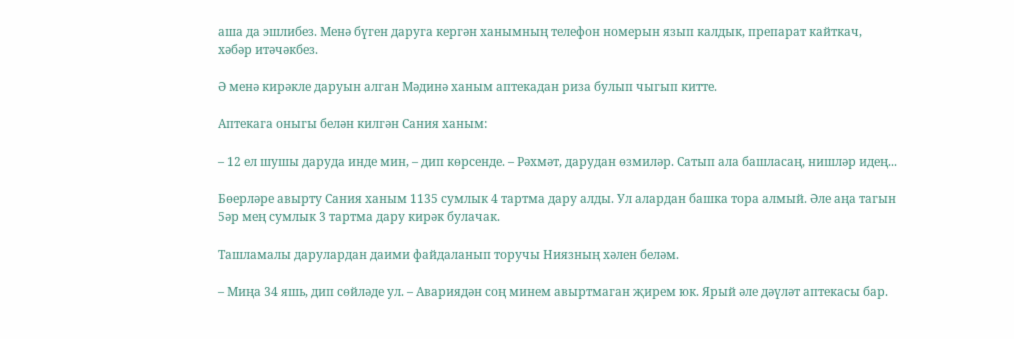аша да эшлибез. Менә бүген даруга кергән ханымның телефон номерын язып калдык, препарат кайткач, хәбәр итәчәкбез.

Ә менә кирәкле даруын алган Мәдинә ханым аптекадан риза булып чыгып китте.

Аптекага оныгы белән килгән Сания ханым:

– 12 ел шушы даруда инде мин, – дип көрсенде. – Рәхмәт, дарудан өзмиләр. Сатып ала башласаң, нишләр идең...

Бөерләре авырту Сания ханым 1135 сумлык 4 тартма дару алды. Ул алардан башка тора алмый. Әле аңа тагын 5әр мең сумлык 3 тартма дару кирәк булачак.

Ташламалы дарулардан даими файдаланып торучы Ниязның хәлен беләм.

– Миңа 34 яшь, дип сөйләде ул. – Авариядән соң минем авыртмаган җирем юк. Ярый әле дәүләт аптекасы бар.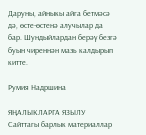Даруны, айныкы айга бетмәсә дә, өсте-өстенә алучылар да бар. Шундыйлардан берәү безгә буын чиреннән мазь калдырып китте.

Румия Надршина

ЯҢАЛЫКЛАРГА ЯЗЫЛУ
Сайттагы барлык материаллар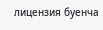лицензия буенча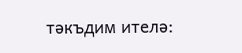тәкъдим ителә: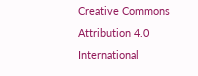Creative Commons Attribution 4.0 International